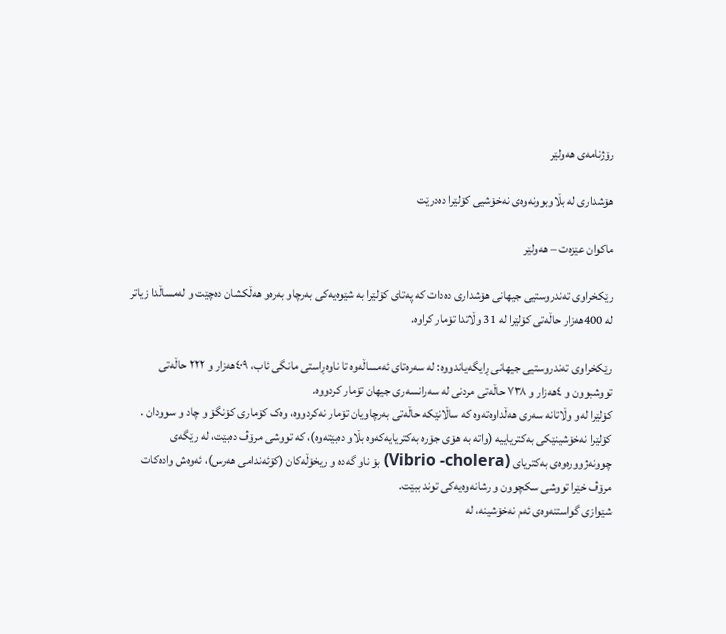رۆژنامەی ھەولێر

هۆشداری لە بڵاوبوونەوەی نەخۆشیی کۆلێرا دەدرێت

ماكوان عێزه‌‌ت – هەولێر

رێکخراوی تەندروستیی جیهانی هۆشداری دەدات كە پەتای کۆلێرا بە شێوەیەکی بەرچاو بەرەو هەڵکشان دەچێت و لەمساڵدا زیاتر لە 400هەزار حاڵەتی کۆلێرا لە 31 وڵاتدا تۆمار کراوە.

رێکخراوی ته‌ندروستیی جیهانی ڕایگەیاندووە: لە سەرەتای ئەمساڵەوە تا ناوەڕاستی مانگی ئاب، ٤٠٩هەزار و ٢٢٢ حاڵەتی تووشبوون و ٤هەزار و ٧٣٨ حاڵەتی مردنی لە سەرانسەری جیهان تۆمار کردووە.
کۆلێرا لەو وڵاتانە سەری هەڵداوەتەوە کە ساڵانێکە حاڵەتی بەرچاویان تۆمار نەکردووە، وەک کۆماری کۆنگۆ و چاد و سوودان .
کۆلێرا نەخۆشینێکی بەکتریاییە (واتە بە هۆی جۆرە بەکتریایەکەوە بڵاو دەبێتەوە)، کە تووشی مرۆڤ دەبێت، لە رێگەی چوونەژوورەوەی بەکتریای (Vibrio -cholera) بۆ ناو گەدە و ریخۆڵەکان (کۆئەندامی هەرس)، ئەوەش وادەکات مرۆڤ خێرا تووشی سکچوون و رشانەوەیەکی توند ببێت.
شێوازی گواستنەوەی ئەم نەخۆشینە، لە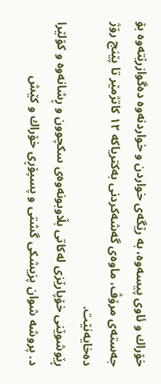خۆراك و ئاوی پیسەوە، بە رێگەی خواردن و خواردنەوە دەگوازرێتەوە بۆ جەستەی مرۆڤ، ماوەی گەشەکردنی بەکتریاکە ١٢ کاتژمێر تا پێنج رۆژ دەخایەنێت.
ڕێوشوێنی خۆپارێزی لەكاتی بڵاوبونەوەی سكچوون و ڕشانەوە و كۆلێرا
د. پروشە شوان پزیشكی گشتی و پسپۆڕی خۆراك و كێش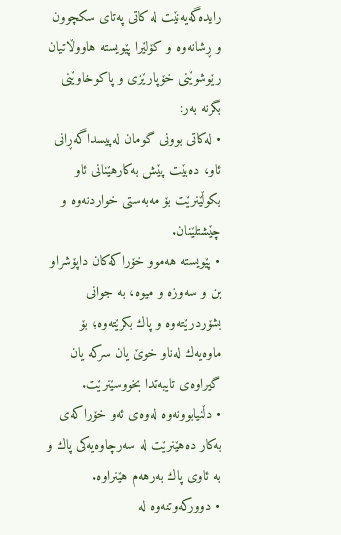رایدەگەیەنێت لە كاتی پەتای سكچوون و ڕشانەوە و كۆلێرا پێویستە هاووڵاتیان رێوشوێنی خۆپارێزی و پاكوخاوێنی بگرنە بەر:
• لەكاتی بوونی گومان لەپیسداگەڕانی ئاو، دەبێت پێش بەكارهێنانی ئاو بكوڵێنرێت بۆ مەبەستی خواردنەوە و چێشتلێنان.
• پێویستە هەموو خۆراكەكان داپۆشراو بن و سەوزە و میوە، بە جوانی بشۆردرێتەوە و پاك بكرێتەوە؛ بۆ ماوەیەك لەناو خوێ یان سركە یان گیراوەی تایبەتدا بخووسێنرێت.
• دڵنیابوونەوە لەوەی ئەو خۆراكەی بەكار دەهێنرێت لە سەرچاوەیەكی پاك و بە ئاوی پاك بەرهەم هێنراوە.
• دووركەوتنەوە لە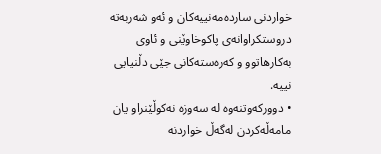خواردنی ساردەمەنییەكان و ئەو شەربەتە دروستكراوانەی پاكوخاوێنی و ئاوی بەكارهاتوو و كەرەستەكانی جێی دڵنیایی نییە.
• دووركەوتنەوە لە سەوزە نەكوڵێنراو یان مامەڵەكردن لەگەڵ خواردنە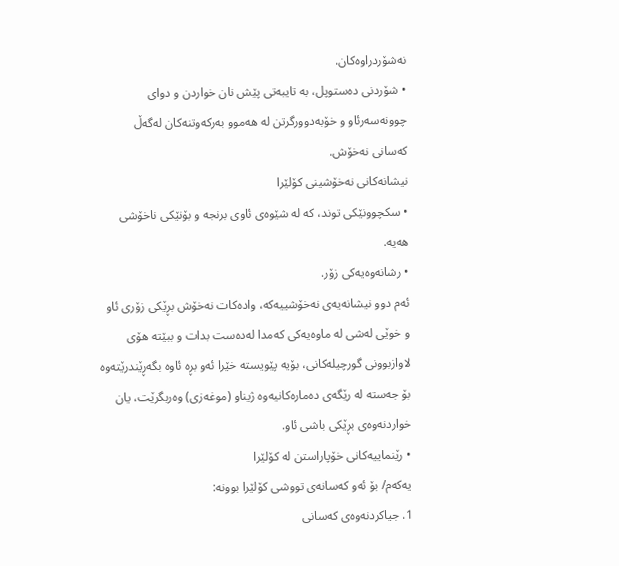نەشۆردراوەكان.
• شۆردنی دەستوپل، بە تایبەتی پێش نان خواردن و دوای چوونەسەرئاو و خۆبەدوورگرتن لە هەموو بەركەوتنەكان لەگەڵ كەسانی نەخۆش.
نیشانەکانی نەخۆشینی کۆلێرا
• سکچوونێکی توند، کە لە شێوەی ئاوی برنجە و بۆنێکی ناخۆشی هەیە.
• رشانەوەیەکی زۆر.
ئەم دوو نیشانەیەی نەخۆشییەکە، وادەکات نەخۆش بڕێکی زۆری ئاو و خوێی لەشی لە ماوەیەکی کەمدا لەدەست بدات و ببێتە هۆی لاوازبوونی گورچیلەکانی، بۆیە پێویستە خێرا ئەو بڕە ئاوە بگەڕێندرێتەوە بۆ جه‌ستە لە رێگەی ده‌ماره‌كانیه‌وه‌ ژیناو (موغەزی) وه‌ربگرێت، یان خواردنەوەی بڕێکی باشی ئاو.
• رێنماییەکانی خۆپاراستن لە کۆلێرا
یەکەم/ بۆ ئەو کەسانەی تووشی کۆلێرا بوونە:
1. جیاکردنەوەی کەسانی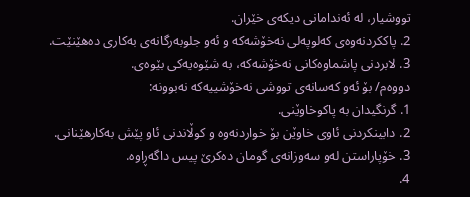تووشیار، لە ئەندامانی دیکەی خێران.
2. پاککردنەوەی کەلوپەلی نەخۆشەکە و ئەو جلوبەرگانەی بەکاری دەهێنێت.
3. لابردنی پاشماوەکانی نەخۆشەکە، بە شێوەیەکی بێوەی.
دووەم/ بۆ ئەو کەسانەی تووشی نەخۆشییەکە نەبوونە:
1. گرنگیدان بە پاکوخاوێنی.
2. دابینکردنی ئاوی خاوێن بۆ خواردنەوە و کوڵاندنی ئاو پێش بەکارهێنانی.
3. خۆپاراستن لەو سەوزانەی گومان دەکرێ پیس داگەڕاوە.
4.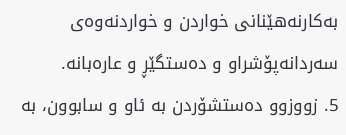بەکارنەهێنانی خواردن و خواردنەوەی سەردانەپۆشراو و دەستگێڕ و عارەبانە.
5. زووزوو دەستشۆردن بە ئاو و سابوون، بە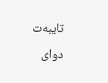تایبەت دوای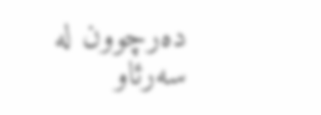دەرچوون لە سەرئاو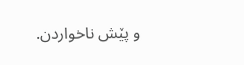و پێش ناخواردن.